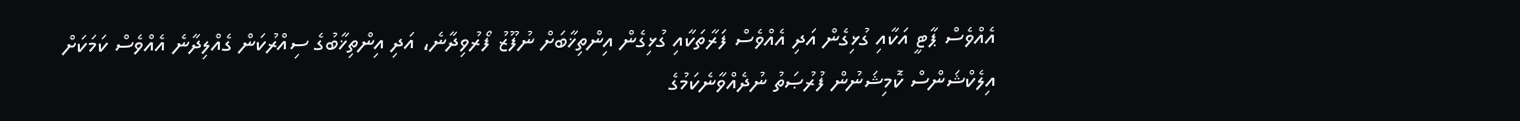އެއްވެސް ޕާޓީ އަކާއި ގުޅިގެން އަދި އެއްވެސް ފަރާތަކާއި ގުޅިގެން އިންތިޚާބަށް ނުފޫޒު ފޯރުވިދާނެ، އަދި އިންތިޚާބުގެ ސިއްރުކަން ގެއްލިދާނެ އެއްވެސް ކަމަކަށް އިލެކްޝަންސް ކޮމިޝަނުން ފުރުޞަތު ނުދެއްވާނެކަމުގެ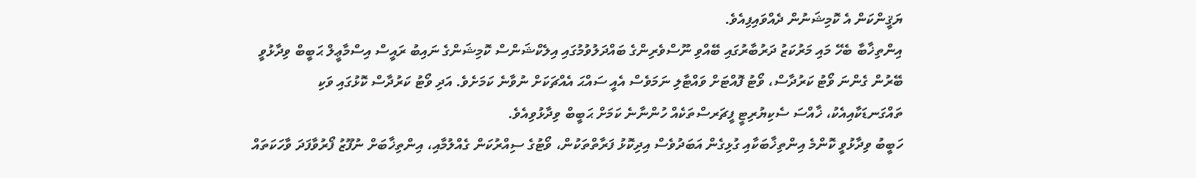ޔަޤީންކަން އެ ކޮމިޝަނުން ދެއްވައިފިއެވެ.
އިންތިޚާބާ ބެހޭ މައި މަރުކަޒު ދަރުބާރުގައި ބޭއްވި ނޫސްވެރިންގެ ބައްދަލުވުމުގައި އިލެކްޝަންސް ކޮމިޝަންގެ ނައިބު ރައީސް އިސްމާޢީލް ޙަބީބް ވިދާޅުވީ ބޭރުން ގެންނަ ވޯޓު ކަރުދާސް، ވޯޓު ފޮއްޓަށް ވައްޓާލި ނަމަވެސް އެއީ ސައްޙަ އެއްޗަކަށް ނުވާނެ ކަމަށެވެ. އަދި ވޯޓު ކަރުދާސް ކޮޅުގައި ވަކި ތައްގަނޑަކާއިއެކު، ޚާއްސަ ސެކިޔުރިޓީ ފީޗަރސްތަކެއް ހުންނާނެ ކަމަށް ޙަބީބް ވިދާޅުވިއެވެ.
ހަބީބު ވިދާޅުވީ ކޮންމެ އިންތިޚާބަކާއި ގުޅިގެން އަބަދުވެސް އިދިކޮޅު ފަރާތްތަކުން، ވޯޓުގެ ސިއްރުކަން ގެއްލުމާއި، އިންތިޚާބަށް ނުފޫޒު ފޯރުވާފަދަ ވާހަކަތައް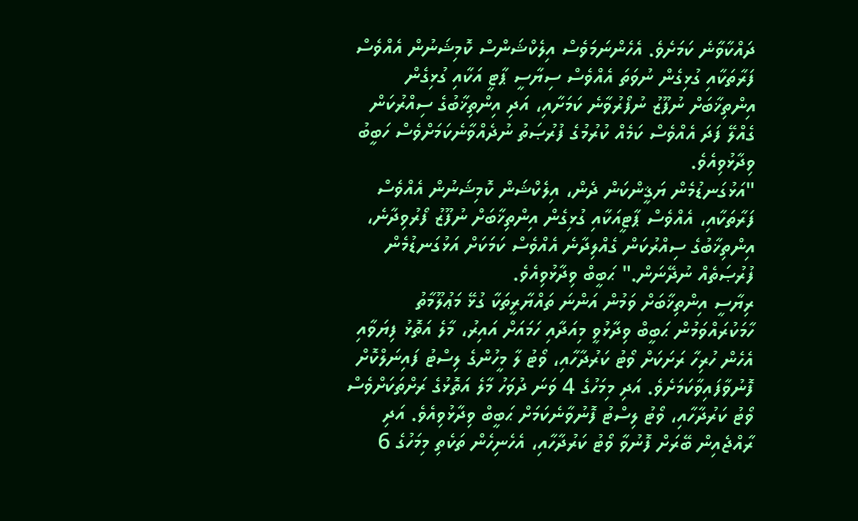ދައްކާވާނެ ކަމަށެވެ. އެހެންނަމަވެސް އިލެކްޝަންސް ކޮމިޝަނުން އެއްވެސް ފަރާތަކާއި ގުޅިގެން ނުވަތަ އެއްވެސް ސިޔާސީ ޕާޓީ އަކާއި ގުޅިގެން އިންތިޚާބަށް ނުފޫޒު ނުފޯރުވާނެ ކަމަށާއި، އަދި އިންތިޚާބުގެ ސިއްރުކަން ގެއްލޭ ފަދަ އެއްވެސް ކަމެއް ކުރުމުގެ ފުރުޞަތު ނުދެއްވާނެކަމަށްވެސް ހަބީބު ވިދާޅުވިއެވެ.
"އަޅުގަނޑުމެން ޔަޤީންކަން ދެން، އިލެކްޝަން ކޮމިޝަނުން އެއްވެސް ފަރާތަކާއި، އެއްވެސް ޕާޓީއަކާއި ގުޅިގެން އިންތިޚާބަށް ނުފޫޒު ފޯރުވިދާނެ، އިންތިޚާބުގެ ސިއްރުކަން ގެއްލިދާނެ އެއްވެސް ކަމަކަށް އަޅުގަނޑުމެން ފުރުޞަތެއް ނުދޭނަން." ޙަބީބް ވިދާޅުވިއެވެ.
ރިޔާސީ އިންތިޚާބަށް ވަމުން އަންނަ ތައްޔާރީތަކާ ގުޅޭ މަޢުލޫމާތު ހާމަކުރައްވަމުން ޙަބީބް ވިދާޅުވީ މިއަދާއި ހަމައަށް އައިރު، މާލެ އަތޮޅު ފިޔަވާއި އެހެން ހުރިހާ ރަށަކަށް ވޯޓު ކަރުދާހާއި، ވޯޓު ލާ މީހުންގެ ލިސްޓު ފައިނަލްކޮށް ފޮނުވާފައިވާކަމަށެވެ. އަދި މިމަހުގެ 4 ވަނަ ދުވަހު މާލެ އަތޮޅުގެ ރަށްތަކަށްވެސް ވޯޓު ކަރުދާހާއި، ވޯޓު ލިސްޓު ފޮނުވާނެކަމަށް ޙަބީބް ވިދާޅުވިއެވެ. އަދި ރާއްޖެއިން ބޭރަށް ފޮނުވާ ވޯޓު ކަރުދާހާއި، އެހެނިހެން ތަކެތި މިމަހުގެ 6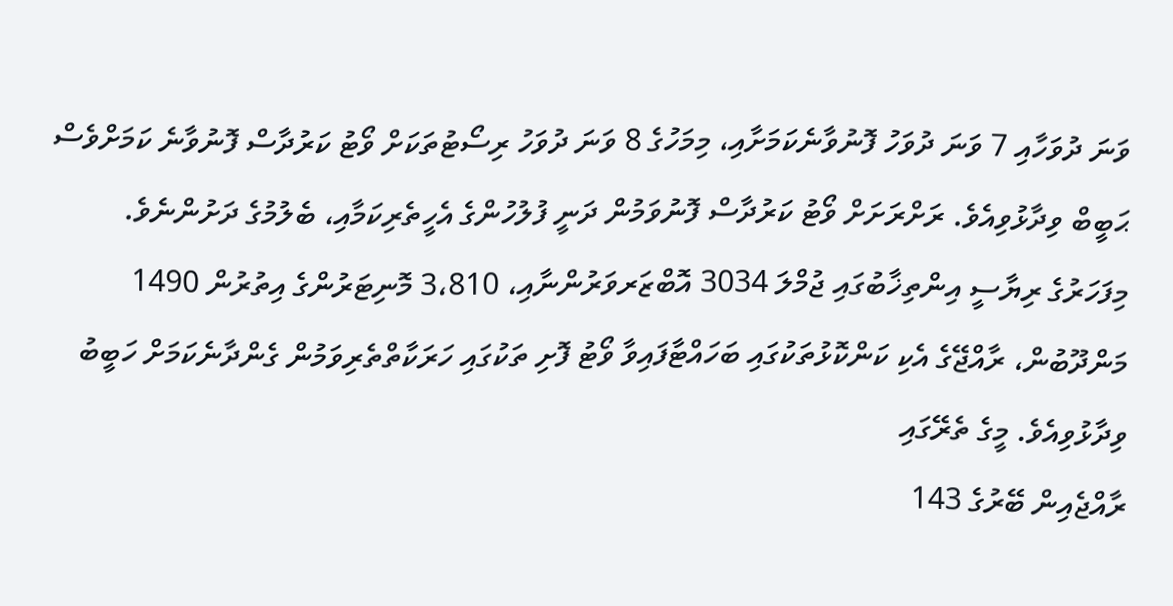ވަނަ ދުވަހާއި 7 ވަނަ ދުވަހު ފޮނުވާނެކަމަށާއި، މިމަހުގެ 8 ވަނަ ދުވަހު ރިސޯޓުތަކަށް ވޯޓު ކަރުދާސް ފޮނުވާނެ ކަމަށްވެސް ޙަބީބް ވިދާޅުވިއެވެ. ރަށްރަށަށް ވޯޓު ކަރުދާސް ފޮނުވަމުން ދަނީ ފުލުހުންގެ އެހީތެރިކަމާއި، ބެލުމުގެ ދަށުންނެވެ.
މިފަހަރުގެ ރިޔާސީ އިންތިޚާބުގައި ޖުމްލަ 3034 އޮބްޒަރވަރުންނާއި، 3،810 މޮނިޓަރުންގެ އިތުރުން 1490 މަންދޫބުން، ރާއްޖޭގެ އެކި ކަންކޮޅުތަކުގައި ބަހައްޓާފައިވާ ވޯޓު ފޮށި ތަކުގައި ހަރަކާތްތެރިވަމުން ގެންދާނެކަމަށް ހަބީބު ވިދާޅުވިއެވެ. މީގެ ތެރޭގައި
ރާއްޖެއިން ބޭރުގެ 143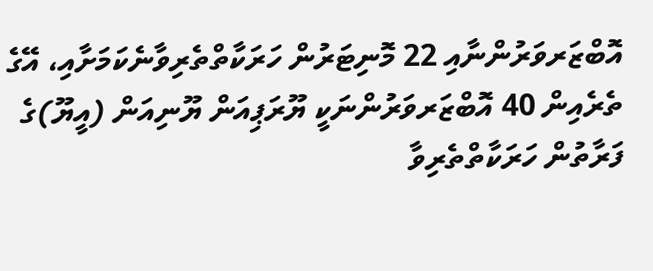އޮބްޒަރވަރުންނާއި 22 މޮނިޓަރުން ހަރަކާތްތެރިވާނެކަމަށާއި، އޭގެ ތެރެއިން 40 އޮބްޒަރވަރުންނަކީ ޔޫރަޕިއަން ޔޫނިއަން (އީޔޫ)ގެ ފަރާތުން ހަރަކާތްތެރިވާ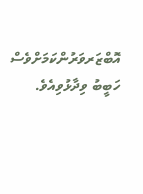އޮބްޒަރވަރުންކަމަށްވެސް ހަބީބު ވިދާޅުވިއެވެ.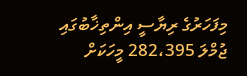މިފަހަރުގެ ރިޔާސީ އިންތިޚާބުގައި ޖުމްލަ 282،395 މީހަކަށް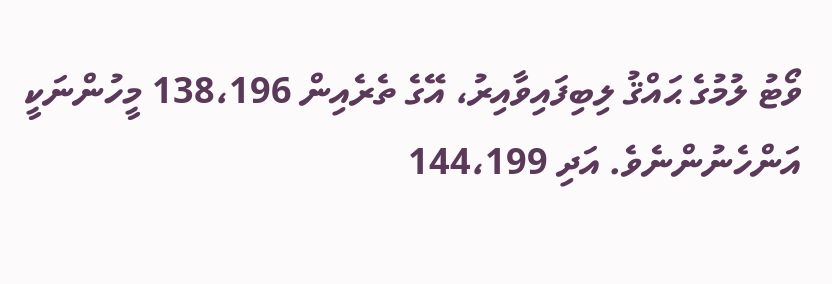ވޯޓު ލުމުގެ ޙައްޤު ލިބިފައިވާއިރު، އޭގެ ތެރެއިން 138،196 މީހުންނަކީ އަންހެނުންނެވެ. އަދި 144،199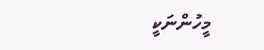މީހުންނަކީ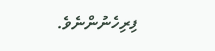ފިރިހެނުންނެވެ.